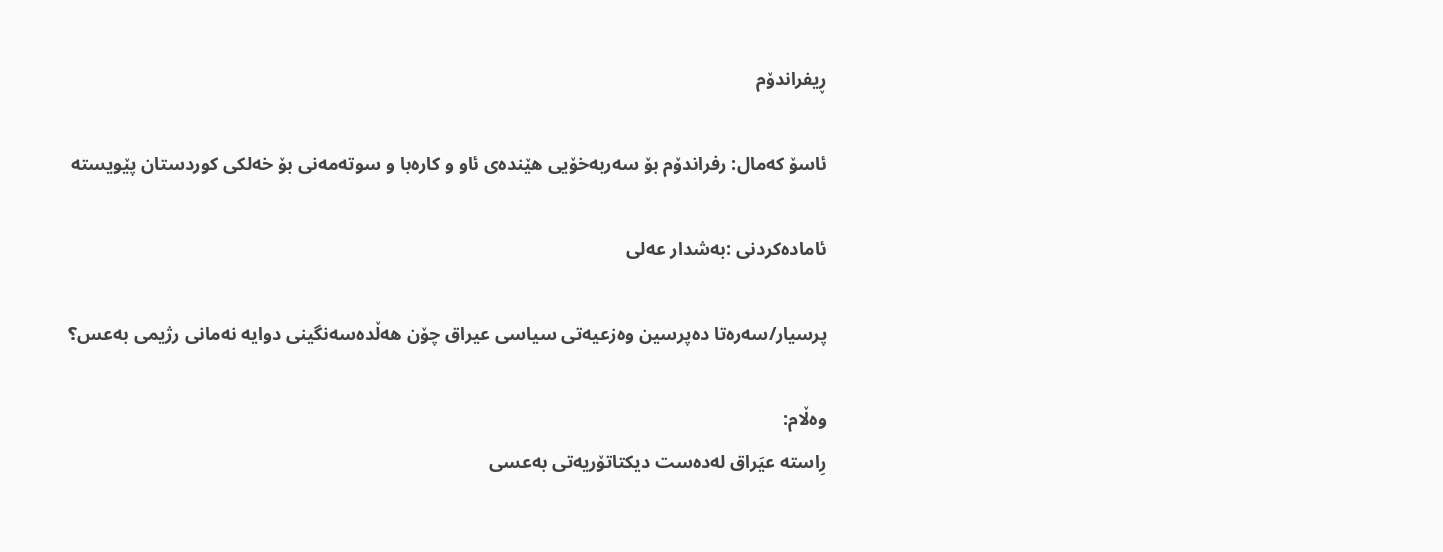ڕیفراندۆم

ئاسۆ كه‌مال: رفراندۆم بۆ سه‌ربه‌خۆیى هێنده‌ى ئاو و كاره‌با و سوته‌مه‌نى بۆ خه‌لكى كوردستان پێویسته

ئاماده‌كردنى :به‌شدار عه‌لی

پرسیار/سه‌ره‌تا ده‌پرسین وه‌زعیه‌تى سیاسى عیراق چۆن هه‌ڵده‌سه‌نگینى دوایه‌ نه‌مانى رژیمى به‌عس؟

وه‌ڵام:
رِاسته‌ عیَراق له‌ده‌ست دیكتاتۆریه‌تى به‌عسى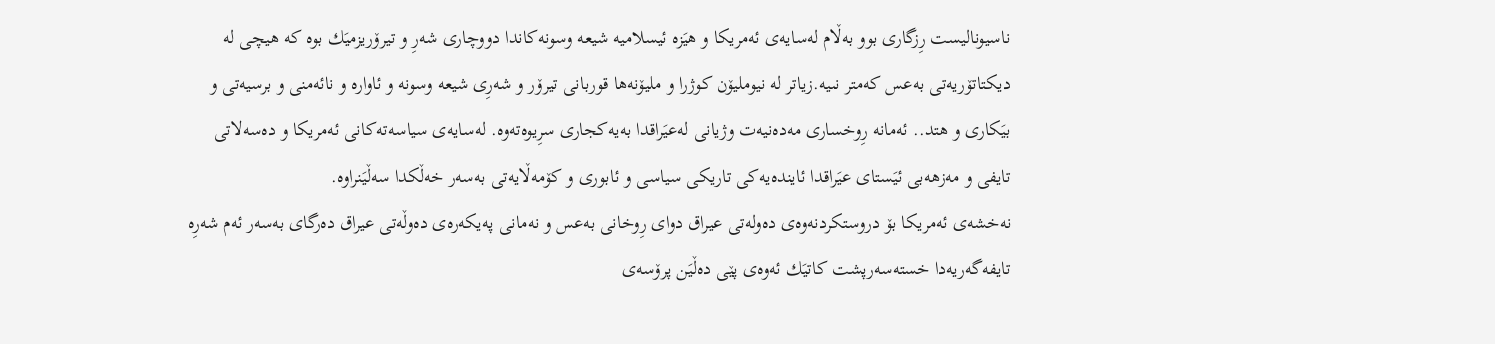ناسیونالیست رِزگارى بوو به‌ڵام له‌سایه‌ى ئه‌مریكا و هیَزه‌ ئیسلامیه‌ شیعه‌ وسونه‌كاندا دووچارى شه‌رِ و تیرۆریزمیَك بوه‌ كه‌ هیچى له‌ دیكتاتۆریه‌تى به‌عس كه‌متر نىیه‌.زیاتر له‌ نیوملیۆن كوژرا و ملیۆنه‌ها قوربانى تیرۆر و شه‌رِى شیعه‌ وسونه‌ و ئاواره‌ و نائه‌منى و برسیه‌تى و بیَكارى و هتد.. ئه‌مانه‌ رِوخسارى مه‌ده‌نیه‌ت وژیانى له‌عیَراقدا به‌یه‌كجارى سرِیوه‌ته‌وه‌. له‌سایه‌ى سیاسه‌ته‌كانى ئه‌مریكا و ده‌سه‌لاتى تایفى و مه‌زهه‌بى ئیَستاى عیَراقدا ئاینده‌یه‌كى تاریكى سیاسى و ئابورى و كۆمه‌ڵایه‌تى به‌سه‌ر خه‌ڵكدا سه‌ڵیَنراوه‌.
نه‌خشه‌ى ئه‌مریكا بۆ دروستكردنه‌وه‌ى ده‌وله‌تى عیراق دواى رِوخانى به‌عس و نه‌مانى په‌یكه‌ره‌ى ده‌وڵه‌تى عیراق ده‌رگاى به‌سه‌ر ئه‌م شه‌رِه‌ تایفه‌گه‌ریه‌دا خسته‌سه‌رپشت كاتیَك ئه‌وه‌ى پێى ده‌ڵیَن پرۆسه‌ى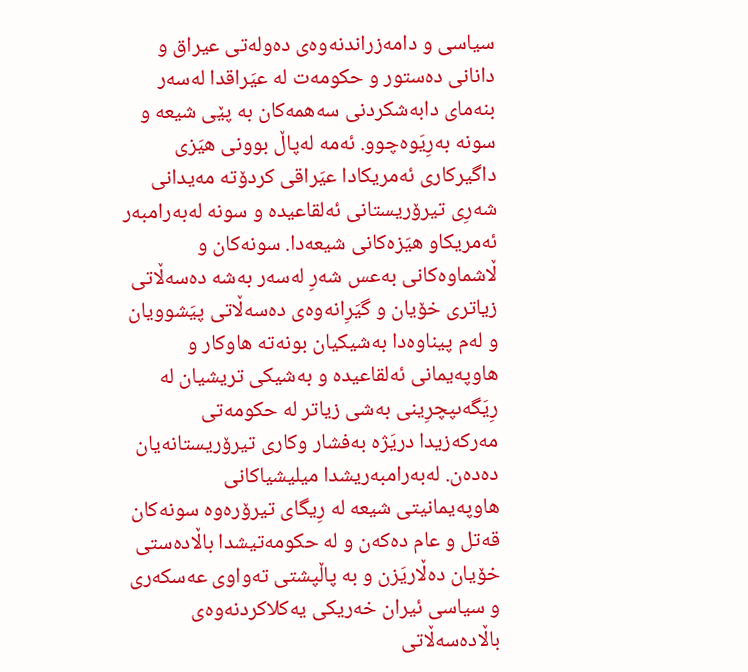سیاسى و دامه‌زراندنه‌وه‌ى ده‌وله‌تى عیراق و دانانى ده‌ستور و حكومه‌ت له‌ عیَراقدا له‌سه‌ر بنه‌ماى دابه‌شكردنى سه‌همه‌كان به پێى شیعه‌ و سونه‌ به‌رِیَوه‌چوو. ئه‌مه‌ له‌پاڵ بوونى هیَزى داگیركارى ئه‌مریكادا عیَراقى كردۆته‌ مه‌یدانى شه‌رِى تیرۆریستانى ئه‌لقاعیده‌ و سونه‌ له‌به‌رامبه‌ر ئه‌مریكاو هیَزه‌كانى شیعه‌دا. سونه‌كان و ڵاشماوه‌كانى به‌عس شه‌رِ له‌سه‌ر به‌شه‌ ده‌سه‌ڵاتى زیاترى خۆیان و گیَرِانه‌وه‌ى ده‌سه‌ڵاتى پیَشوویان و له‌م پیناوه‌دا به‌شیكیان بونه‌ته‌ هاوكار و هاوپه‌یمانى ئه‌لقاعیده‌ و به‌شیكى تریشیان له‌ رِیَگه‌ىپچرِینى به‌شى زیاتر له‌ حكومه‌تى مه‌ركه‌زیدا دریَژه‌ به‌فشار وكارى تیرۆریستانه‌یان ده‌ده‌ن. له‌به‌رامبه‌ریشدا میلیشیاكانى هاوپه‌یمانیتى شیعه‌ له‌ رِیگاى تیرۆره‌وه‌ سونه‌كان قه‌تل و عام ده‌كه‌ن و له‌ حكومه‌تیشدا باڵاده‌ستى خۆیان ده‌ڵاریَزن و به‌ پاڵپشتى ته‌واوى عه‌سكه‌رى و سیاسى ئیران خه‌ریكى یه‌كلاكردنه‌وه‌ى باڵاده‌سه‌ڵاتى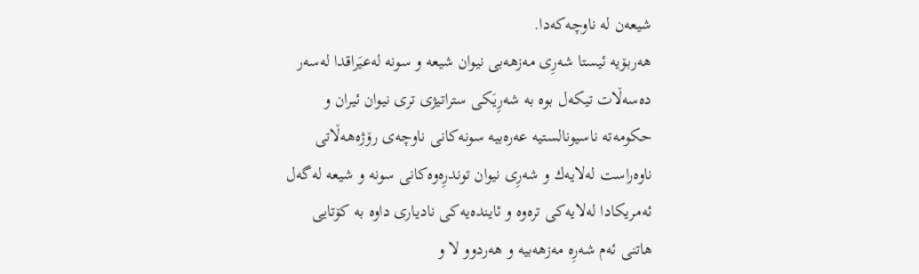شیعه‌ن له‌ ناوچه‌كه‌دا.
هه‌ربۆیه‌ ئیستا شه‌رِى مه‌زهه‌بى نیوان شیعه‌ و سونه‌ له‌عیَراقدا له‌سه‌ر ده‌سه‌ڵات تیكه‌ل بوه‌ به‌ شه‌رِیَكى ستراتیژى ترى نیوان ئیران و حكومه‌ته‌ ناسیونالستیه‌ عه‌ره‌بیه‌ سونه‌كانى ناوچه‌ى رۆژه‌هه‌ڵاتى ناوه‌راست له‌لایه‌ك و شه‌رِى نیوان توندرِه‌وه‌كانى سونه‌ و شیعه‌ له‌گه‌ل ئه‌مریكادا له‌لایه‌كى تره‌وه‌ و ئاینده‌یه‌كى نادیارى داوه‌ به‌ كۆتایى هاتنى ئه‌م شه‌رِه‌ مه‌زهه‌بیه‌ و هه‌ردوو لا و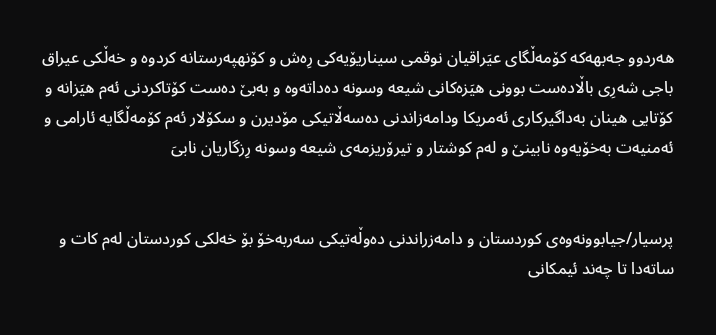هه‌ردوو جه‌بهه‌كه‌ كۆمه‌ڵگاى عیَراقیان نوقمى سیناریۆیه‌كى رِه‌ش و كۆنهپه‌رستانه‌ كردوه‌ و خه‌ڵكى عیراق باجى شه‌رِى باڵاده‌ست بوونى هیَزه‌كانى شیعه‌ وسونه‌ ده‌داته‌وه‌ و به‌بێ ده‌ست كۆتاكردنى ئه‌م هیَزانه‌ و كۆتایى هینان به‌داگیركارى ئه‌مریكا ودامه‌زاندنى ده‌سه‌ڵاتیكى مۆدیرن و سكۆلار ئه‌م كۆمه‌ڵگایه‌ ئارامى و ئه‌منیه‌ت به‌خۆیه‌وه‌ نابینێ و له‌م كوشتار و تیرۆریزمه‌ى شیعه‌ وسونه‌ رِزگاریان نابیَ


پرسیار/جیابوونه‌وه‌ى كوردستان و دامه‌زراندنى ده‌وڵه‌تیكى سه‌ربه‌خۆ بۆ خه‌لكى كوردستان له‌م كات و ساته‌دا تا چه‌ند ئیمكانى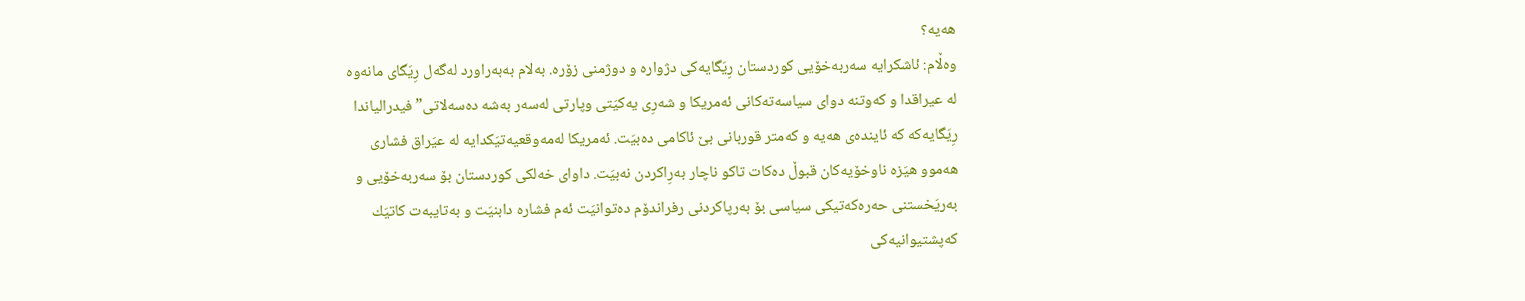هه‌یه‌؟
وه‌ڵام: ئاشكرایه‌ سه‌ربه‌خۆیى كوردستان رِیَگایه‌كى دژواره‌ و دوژمنى زۆره‌. به‌لام به‌به‌راورد له‌گه‌ل رِیَگاى مانه‌وه‌ له‌ عیراقدا و كه‌وتنه‌ دواى سیاسه‌ته‌كانى ئه‌مریكا و شه‌رِى یه‌كیَتى وپارتى له‌سه‌ر به‌شه‌ ده‌سه‌لاتى”فیدرالیاندا رِیَگایه‌كه‌ كه‌ ئاینده‌ى هه‌یه‌ و كه‌متر قوربانى بێ ئاكامى ده‌بیَت. ئه‌مریكا له‌مه‌وقعیه‌تیَكدایه‌ له‌ عیَراق فشارى هه‌موو هیَزه‌ ناوخۆیه‌كان قبوڵ ده‌كات تاكو ناچار به‌رِاكردن نه‌بیَت. داواى خه‌لكى كوردستان بۆ سه‌ربه‌خۆیى و به‌ریَخستنى حه‌ره‌كه‌تیكى سیاسى بۆ به‌رپاكردنى رفراندۆم ده‌توانیَت ئه‌م فشاره‌ دابنیَت و به‌تایبه‌ت كاتیَك كه‌پشتیوانیه‌كى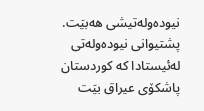نیوده‌وله‌تیشى هه‌بیَت. پشتیوانى نیوده‌وله‌تى له‌ئیستادا كه‌ كوردستان پاشكۆى عیراق بیَت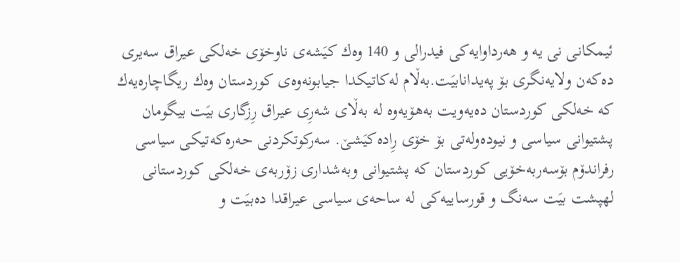ئیمكانى نى یه‌ و هه‌رداوایه‌كى فیدرالى و 140 وه‌ك كیَشه‌ى ناوخۆى خه‌لكى عیراق سه‌یرى ده‌كه‌ن ولایه‌نگرى بۆ په‌یدانابیَت.به‌ڵام له‌كاتیكدا جیابونه‌وه‌ى كوردستان وه‌ك ریگاچاره‌یه‌ك كه‌ خه‌لكى كوردستان ده‌یه‌ویت به‌هۆیه‌وه‌ له‌ به‌ڵاى شه‌رِى عیراق رِزگارى بیَت بیگومان پشتیوانى سیاسى و نیوده‌وله‌تى بۆ خۆى رِاده‌كیَشێ. سه‌ركوتكردنى حه‌ره‌كه‌تیكى سیاسى رفراندۆم بۆسه‌ربه‌خۆیى كوردستان كه‌ پشتیوانى وبه‌شدارى زۆربه‌ى خه‌لكى كوردستانى لهپشت بیَت سه‌نگ و قورساییه‌كى له‌ ساحه‌ى سیاسى عیراقدا ده‌بیَت و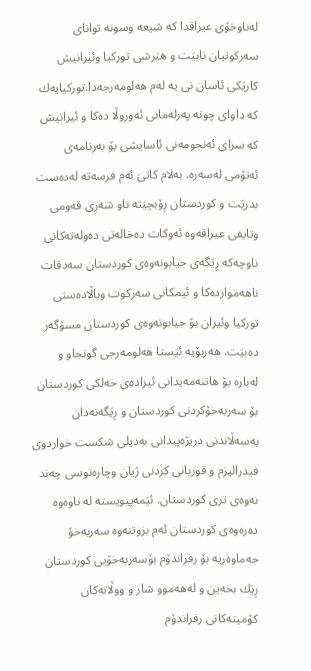له‌ناوخۆى عیراقدا كه‌ شیعه‌ وسونه‌ تواناى سه‌ركوتیان نابیَت و هیَرشى توركیا وئیرانیش كاریَكى ئاسان نى یه‌ له‌م هه‌لومه‌رجه‌دا.توركیایه‌ك كه‌ داواى چونه‌ په‌رله‌مانى ئه‌وروڵا ده‌كا و ئیرانیش كه‌ سزاى ئه‌نجومه‌نى ئاسایشى بۆ به‌رنامه‌ى ئه‌تۆمى له‌سه‌ره‌. به‌لام كاتیَ ئه‌م فرسه‌ته‌ له‌ده‌ست بدریَت و كوردستان رِۆبچیَته‌ ناو شه‌رِى قه‌ومى وتایفى عیراقه‌وه‌ ئه‌وكات ده‌خاله‌تى ده‌وله‌ته‌كانى ناوچه‌كه‌ رِیَگه‌ى جیابونه‌وه‌ى كوردستان سه‌دقات ناهه‌موارده‌كا و ئیمكانى سه‌ركوت وباڵاده‌ستى توركیا وئیران بۆ جیابونه‌وه‌ى كوردستان مسۆگه‌ر ده‌بیَت. هه‌ربۆیه‌ ئیَستا هه‌لومه‌رجى گونجاو و له‌باره‌ بۆ هاتنه‌مه‌یدانى ئیراده‌ى خه‌لكى كوردستان بۆ سه‌ربه‌خۆكردنى كوردستان و رِیَگه‌نه‌دان به‌سه‌ڵاندنى دریژه‌پیدانى به‌دیلى شكست خواردوى فیدرالیزم و قوربانى كردنى ژیان وچاره‌نوسى چه‌ند نه‌وه‌ى ترى كوردستان. ئیَمه‌پیویسته‌ له‌ ناوه‌وه‌ ده‌ره‌وه‌ى كوردستان ئه‌م بزوتنه‌وه‌ سه‌ربه‌خۆ جه‌ماوه‌ریه‌ بۆ رفراندۆم بۆسه‌ربه‌خۆیى كوردستان رِیَك بخه‌ین و له‌هه‌موو شار و ووڵاته‌كان كۆمیته‌كانى رفراندۆم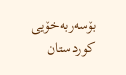بۆسه‌ربه‌خۆیى كوردستان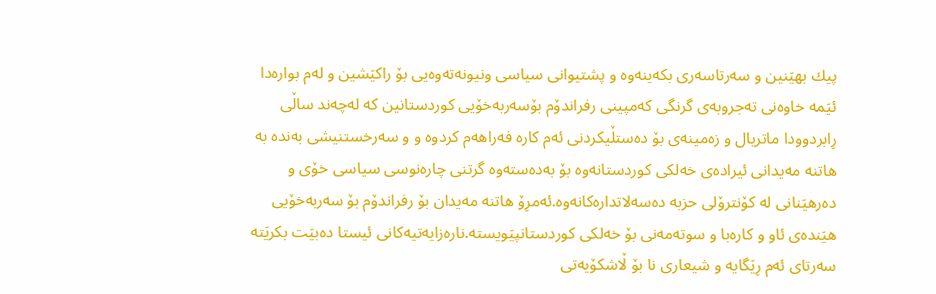پیك بهیَنین و سه‌رتاسه‌رى بكه‌ینه‌وه‌ و پشتیوانى سیاسى ونیونه‌ته‌وه‌یى بۆ راكیَشین و له‌م بواره‌دا ئیَمه‌ خاوه‌نى ته‌جروبه‌ی گرنگى كه‌مپینى رفراندۆم بۆسه‌ربه‌خۆیى كوردستانین كه‌ له‌چه‌ند ساڵى رِابردوودا ماتریال و زه‌مینه‌ى بۆ ده‌ستڵیكردنى ئه‌م كاره‌ فه‌راهه‌م كردوه‌ و و سه‌رخستنیشى به‌نده‌ به‌ هاتنه‌ مه‌یدانى ئیراده‌ى خه‌لكى كوردستانه‌وه‌ بۆ به‌ده‌سته‌وه‌ گرتنى چاره‌نوسى سیاسى خۆى و ده‌رهیَنانى له‌ كۆنترۆلى حزبه‌ ده‌سه‌لاتداره‌كانه‌وه‌.ئه‌مرِۆ هاتنه‌ مه‌یدان بۆ رفراندۆم بۆ سه‌ربه‌خۆیى هیَنده‌ى ئاو و كاره‌با و سوته‌مه‌نى بۆ خه‌لكى كوردستانپیَویسته‌.ناره‌زایه‌تیه‌كانى ئیستا ده‌بیَت بكریَته‌ سه‌رتاى ئه‌م رِیَگایه‌ و شیعارى نا بۆ ڵاشكۆیه‌تى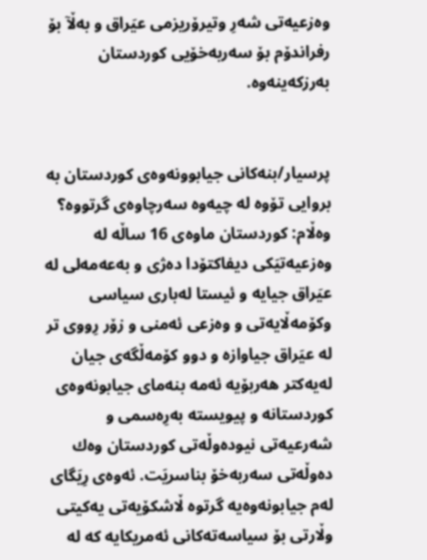وه‌زعیه‌تى شه‌رِ وتیرۆریزمى عیَراق و به‌ڵآ بۆ رفراندۆم بۆ سه‌ربه‌خۆیى كوردستان به‌رزكه‌ینه‌وه‌.


پرسیار/بنه‌كانى جیابوونه‌وه‌ى كوردستان به‌ بروایى تۆوه‌ له‌ چیه‌وه‌ سه‌رچاوه‌ى گرتووه‌؟
وه‌ڵام: كوردستان ماوه‌ى 16 ساڵه‌ له‌ وه‌زعیه‌تیَكى دیفاكتۆدا ده‌ژى و به‌عه‌مه‌لى له‌ عیَراق جیایه‌ و ئیستا له‌بارى سیاسى وكۆمه‌ڵایه‌تى و وه‌زعى ئه‌منى و زۆر رِووى تر له‌ عیَراق جیاوازه‌ و دوو كۆمه‌ڵگه‌ى جیان له‌یه‌كتر هه‌ربۆیه‌ ئه‌مه‌ بنه‌ماى جیابونه‌وه‌ى كوردستانه‌ و پیویسته‌ به‌رِه‌سمى و شه‌رعیه‌تى نیوده‌وڵه‌تى كوردستان وه‌ك ده‌وڵه‌تى سه‌ربه‌خۆ بناسریَت. ئه‌وه‌ى رِیَگاى له‌م جیابونه‌وه‌یه‌ گرتوه‌ ڵاشكۆیه‌تى یه‌كیتى وڵارتى بۆ سیاسه‌ته‌كانى ئه‌مریكایه‌ كه‌ له‌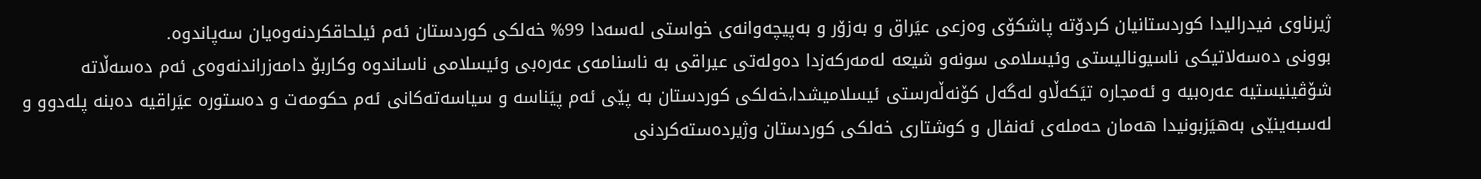ژیرناوى فیدرالیدا كوردستانیان كردۆته‌ پاشكۆى وه‌زعى عیَراق و به‌زۆر و به‌پیچه‌وانه‌ى خواستى له‌سه‌دا 99% خه‌لكى كوردستان ئه‌م ئیلحاقكردنه‌وه‌یان سه‌پاندوه‌.
بوونى ده‌سه‌لاتیكى ناسیونالیستى وئیسلامى سونه‌و شیعه‌ له‌مه‌ركه‌زدا ده‌وله‌تى عیراقى به‌ ناسنامه‌ى عه‌ره‌بى وئیسلامى ناساندوه‌ وكاربۆ دامه‌زراندنه‌وه‌ى ئه‌م ده‌سه‌ڵاته‌ شۆڤینیستیه‌ عه‌ره‌بیه‌ و ئه‌مجاره‌ تیَكه‌ڵاو له‌گه‌ل كۆنه‌ڵه‌رستى ئیسلامیشدا،خه‌لكى كوردستان به پێی ئه‌م پیَناسه‌ و سیاسه‌ته‌كانى ئه‌م حكومه‌ت و ده‌ستوره‌ عیَراقیه‌ ده‌بنه‌ پله‌دوو و له‌سبه‌ینێى به‌هیَزبونیدا هه‌مان حه‌مله‌ى ئه‌نفال و كوشتارى خه‌لكى كوردستان وژیرده‌سته‌كردنى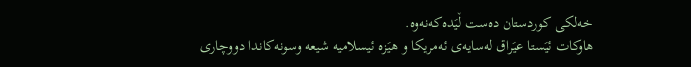خه‌لكى كوردستان ده‌ست ڵیَده‌كه‌نه‌وه‌.
هاوكات ئیَستا عیَراق له‌سایه‌ى ئه‌مریكا و هیَزه‌ ئیسلامیه‌ شیعه‌ وسونه‌كاندا دووچارى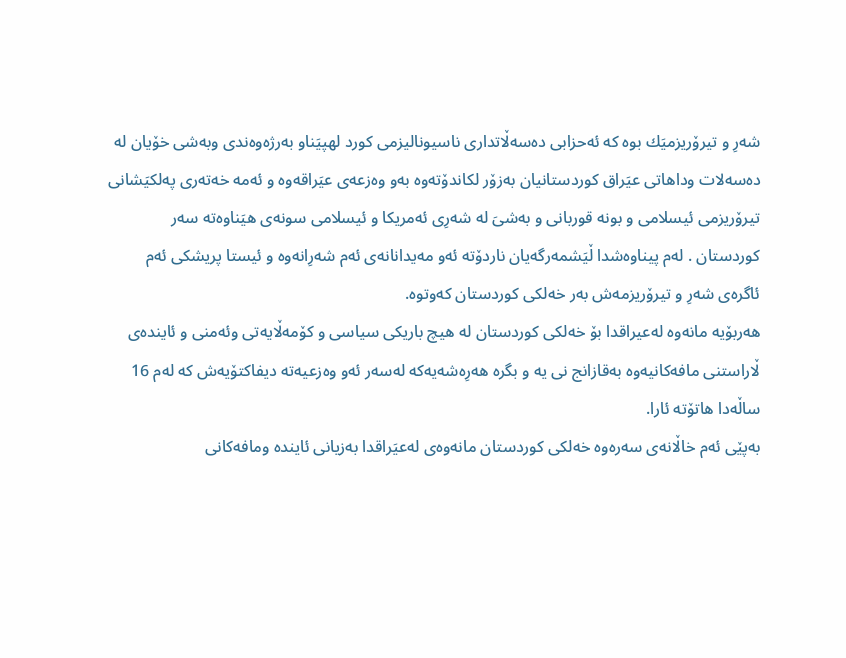شه‌رِ و تیرۆریزمیَك بوه‌ كه‌ ئه‌حزابى ده‌سه‌ڵاتدارى ناسیونالیزمى كورد لهپیَناو به‌رژه‌وه‌ندى وبه‌شى خۆیان له‌ ده‌سه‌لات وداهاتى عیَراق كوردستانیان به‌زۆر لكاندۆته‌وه‌ به‌و وه‌زعه‌ى عیَراقه‌وه‌ و ئه‌مه‌ خه‌ته‌رى په‌لكیَشانى تیرۆریزمى ئیسلامى و بونه‌ قوربانى و به‌شیَ له‌ شه‌رِى ئه‌مریكا و ئیسلامى سونه‌ى هیَناوه‌ته‌ سه‌ر كوردستان . له‌م پیناوه‌شدا ڵیَشمه‌رگه‌یان ناردۆته‌ ئه‌و مه‌یدانانه‌ى ئه‌م شه‌رِانه‌وه‌ و ئیستا پریشكى ئه‌م ئاگره‌ی شه‌رِ و تیرۆریزمه‌ش به‌ر خه‌لكى كوردستان كه‌وتوه‌.
هه‌ربۆیه‌ مانه‌وه‌ له‌عیراقدا بۆ خه‌لكى كوردستان له‌ هیچ باریكى سیاسى و كۆمه‌ڵایه‌تى وئه‌منی و ئاینده‌ى ڵاراستنى مافه‌كانیه‌وه‌ به‌قازانج نى یه‌ و بگره‌ هه‌رِه‌شه‌یه‌كه‌ له‌سه‌ر ئه‌و وه‌زعیه‌ته‌ دیفاكتۆیه‌ش كه‌ له‌م 16 ساڵه‌دا هاتۆته‌ ئارا.
به‌پێی ئه‌م خاڵانه‌ى سه‌ره‌وه‌ خه‌لكى كوردستان مانه‌وه‌ى له‌عیَراقدا به‌زیانى ئاینده‌ ومافه‌كانى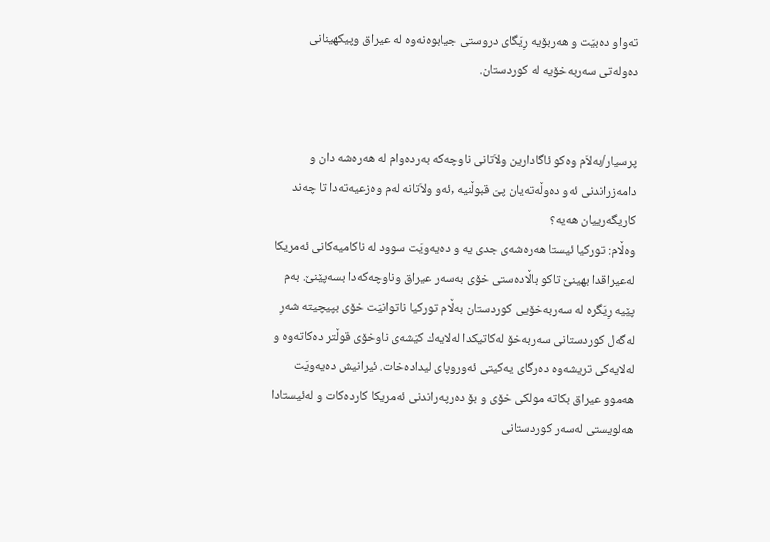ته‌واو ده‌بیَت و هه‌ربۆیه‌ رِیَگاى دروستى جیابوه‌نه‌وه‌ له‌ عیراق وپیكهینانى ده‌وله‌تى سه‌ربه‌خۆیه‌ له‌ كوردستان.


پرسیار/به‌لاَم وه‌كو ئاگادارین ولاَتانى ناوچه‌كه‌ به‌رده‌وام له‌ هه‌ره‌شه‌ دان و دامه‌زراندنى ئه‌و ده‌وڵه‌ته‌یان پىَ قبوڵنیه‌ ,ئه‌و ولاَتانه‌ له‌م وه‌زعیه‌ته‌دا تا چه‌ند كاریگه‌رییان هه‌یه‌؟
وه‌ڵام: توركیا ئیستا هه‌ره‌شه‌ى جدى یه‌ و ده‌یه‌ویَت سوود له‌ ناكامیه‌كانى ئه‌مریكا له‌عیراقدا بهینێ تاكو باڵاده‌ستى خۆى به‌سه‌ر عیراق وناوچه‌كه‌دا بسه‌پێنێ. به‌م پێیه‌‌ رِیَگره‌ له‌ سه‌ربه‌خۆیى كوردستان به‌ڵام توركیا ناتوانیَت خۆى بپیچیته‌ شه‌رِ له‌گه‌ل كوردستانى سه‌ربه‌خۆ له‌كاتیكدا له‌لایه‌ك كیَشه‌ى ناوخۆى قوڵتر ده‌كاته‌وه‌ و له‌لایه‌كى تریشه‌وه‌ ده‌رگاى یه‌كیتى ئه‌وروپاى لیداده‌خات. ئیرانیش ده‌یه‌ویَت هه‌موو عیراق بكاته‌ مولكى خۆى و بۆ ده‌رپه‌راندنى ئه‌مریكا كارده‌كات و له‌ئیستادا هه‌لویستى له‌سه‌ر كوردستانى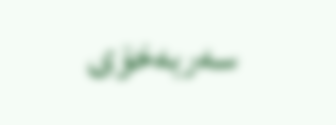سه‌ربه‌خۆى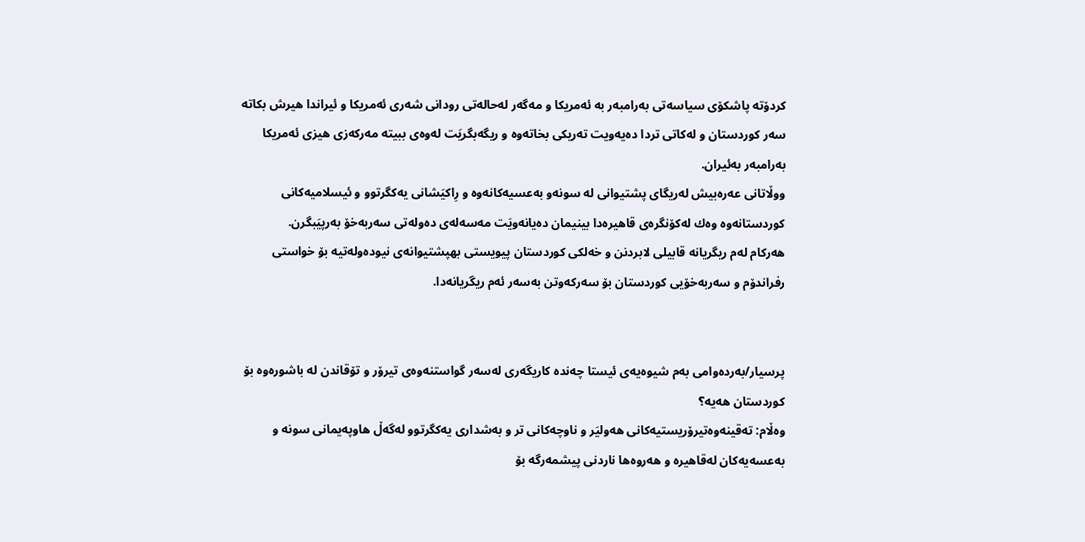كردۆته‌ پاشكۆى سیاسه‌تى به‌رامبه‌ر به‌ ئه‌مریكا و مه‌گه‌ر له‌حاله‌تى رودانى شه‌رى ئه‌مریكا و ئیراندا هیرش بكاته‌ سه‌ر كوردستان و له‌كاتى تردا ده‌یه‌ویت ته‌ریكى بخاته‌وه‌ و ریگه‌بگریَت له‌وه‌ى ببیته‌ مه‌ركه‌زى هیزى ئه‌مریكا به‌رامبه‌ر به‌ئیران.
ووڵاتانى عه‌ره‌بیش له‌ریگاى پشتیوانى له‌ سونه‌و به‌عسیه‌كانه‌وه‌ و رِاكیَشانى یه‌كگرتوو و ئیسلامیه‌كانى كوردستانه‌وه‌ وه‌ك له‌كۆنگره‌ى قاهیره‌دا بینیمان ده‌یانه‌ویَت مه‌سه‌له‌ى ده‌وله‌تى سه‌ربه‌خۆ به‌رپیَبگرن.
هه‌ركام له‌م ریگریانه‌ قابیلى لابردنن و خه‌لكى كوردستان پیویستى بهپشتیوانه‌ى نیوده‌وله‌تیه‌ بۆ خواستى رفراندۆم و سه‌ربه‌خۆیى كوردستان بۆ سه‌ركه‌وتن به‌سه‌ر ئه‌م ریگریانه‌دا.


پرسیار/به‌رده‌وامى به‌م شیوه‌یه‌ى ئیستا چه‌نده‌ كاریگه‌رى له‌سه‌ر گواستنه‌وه‌ى تیرۆر و تۆقاندن له‌ باشوره‌وه‌ بۆ كوردستان هه‌یه‌؟
وه‌ڵام: ته‌قینه‌وه‌تیرۆریستیه‌كانى هه‌ولیَر و ناوچه‌كانى تر و به‌شدارى یه‌كگرتوو له‌گه‌ڵ هاوپه‌یمانى سونه‌ و به‌عسه‌یه‌كان له‌قاهیره‌ و هه‌روه‌ها ناردنى پیشمه‌رگه‌ بۆ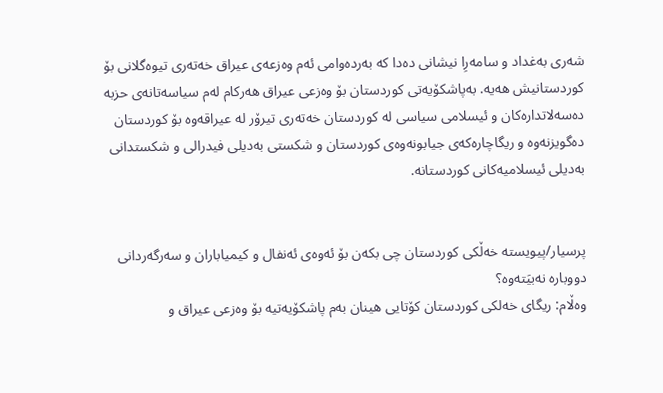شه‌رى به‌غداد و سامه‌رِا نیشانى ده‌دا كه‌ به‌رده‌وامى ئه‌م وه‌زعه‌ى عیراق خه‌ته‌رى تیوه‌گلانى بۆ كوردستانیش هه‌یه‌. به‌پاشكۆیه‌تى كوردستان بۆ وه‌زعى عیراق هه‌ركام له‌م سیاسه‌تانه‌ى حزبه‌ ده‌سه‌لاتداره‌كان و ئیسلامى سیاسى له‌ كوردستان خه‌ته‌رى تیرۆر له‌ عیراقه‌وه‌ بۆ كوردستان ده‌گویزنه‌وه‌ و ریگاچاره‌كه‌ى جیابونه‌وه‌ى كوردستان و شكستى به‌دیلى فیدرالى و شكستدانى به‌دیلى ئیسلامیه‌كانى كوردستانه‌.


پرسیار/پیویسته‌ خه‌ڵكى كوردستان چى بكه‌ن بۆ ئه‌وه‌ى ئه‌نفال و كیمیاباران و سه‌رگه‌ردانى دووباره‌ نه‌بیَته‌وه‌؟
وه‌ڵام: ریگاى خه‌لكى كوردستان كۆتایى هینان به‌م پاشكۆیه‌تیه‌ بۆ وه‌زعى عیراق و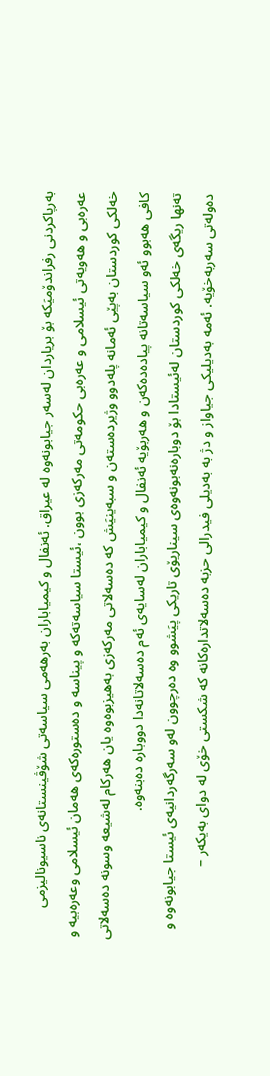به‌رپاكردنى رفراندۆمیَكه‌ بۆ بریاردان له‌سه‌ر جیابونه‌وه‌ له‌ عیراق. ئه‌نفال و كیمیاباران به‌رهه‌مى سیاسه‌تى شۆڤینستانه‌ى ناسیونالیزمى عه‌ره‌بى و هه‌ویه‌تى ئیسلامى و عه‌ره‌بى حكومه‌تى مه‌ركه‌زى بوون ،ئیستا سیاسه‌ته‌كه‌ و پیناسه‌ و ده‌ستوره‌كه‌ى هه‌مان ئیسلامى وعه‌ره‌بیه‌ و خه‌لكى كوردستان به‌پێی ئه‌مانه‌ پله‌دوو وژیرده‌سته‌ن و سبه‌ینیَش كه‌ ده‌سه‌لاتى مه‌ركه‌زى به‌هیزبوه‌وه‌ یان هه‌ركام له‌شیعه‌ وسونه‌ ده‌سه‌لاتى كافى هه‌بوو ئه‌و سیاسه‌تانه‌ پیاده‌ده‌كه‌ن و هه‌ربۆیه‌ ئه‌نفال و كیمیاباران له‌سایه‌ى ئه‌م ده‌سه‌لاتانه‌دا دووباره‌ ده‌بنه‌وه‌.
ته‌نها ریگه‌ى خه‌لكى كوردستان له‌ئیستادا بۆ دوباره‌نه‌بونه‌وه‌ى سیناریۆى تاریكى پیَشوو وه‌ ده‌رچوون له‌و سه‌رگه‌ردانیه‌ى ئیستا جیابونه‌وه‌ و ده‌وله‌تى سه‌ربه‌خۆیه‌. ئه‌مه‌ به‌دیلیكى جیاواز و دژ به‌ به‌دیلى فیدرالى حزبه‌ ده‌سه‌لاتداره‌كانه‌ كه‌ شكستى خۆى له‌ دواى به‌یكه‌ر –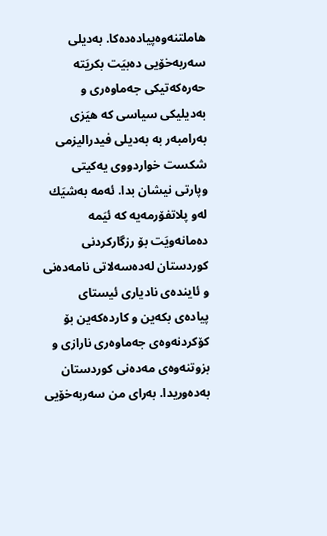هاملتنه‌وه‌پیاده‌ده‌كا. به‌دیلى سه‌ربه‌خۆیى ده‌بیَت بكریَته‌ حه‌ره‌كه‌تیكى جه‌ماوه‌رى و به‌دیلیكى سیاسى كه‌ هیَزى به‌رامبه‌ر به‌ به‌دیلى فیدرالیزمى شكست خواردووى یه‌كیتى وپارتى نیشان بدا. ئه‌مه‌ به‌شیَك له‌و پلاتفۆرمه‌یه‌ كه‌ ئیَمه‌ ده‌مانه‌ویَت بۆ رزگاركردنى كوردستان له‌ده‌سه‌لاتى نامه‌ده‌نى و ئاینده‌ى نادیارى ئیستاى پیاده‌ى بكه‌ین و كارده‌كه‌ین بۆ كۆكردنه‌وه‌ى جه‌ماوه‌رى نارازى و بزوتنه‌وه‌ى مه‌ده‌نى كوردستان به‌ده‌وریدا. به‌راى من سه‌ربه‌خۆیى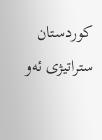كوردستان ستراتیژى ئه‌و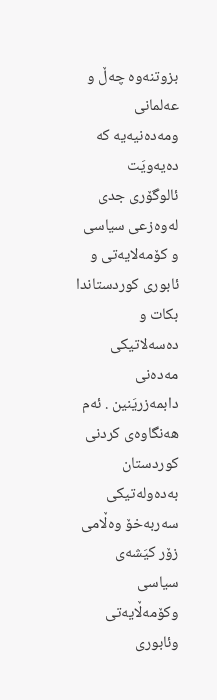بزوتنه‌وه‌ چه‌ڵ و عه‌لمانى ومه‌ده‌نیه‌یه‌ كه‌ ده‌یه‌ویَت ئالوگۆرى جدى له‌وه‌زعى سیاسى و كۆمه‌لایه‌تى و ئابورى كوردستاندا بكات و ده‌سه‌لاتیكى مه‌ده‌نى دابمه‌زریَنین . ئه‌م هه‌نگاوه‌ى كردنى كوردستان به‌ده‌وله‌تیكى سه‌ربه‌خۆ وه‌ڵامى زۆر كیَشه‌ى سیاسى وكۆمه‌ڵایه‌تى وئابورى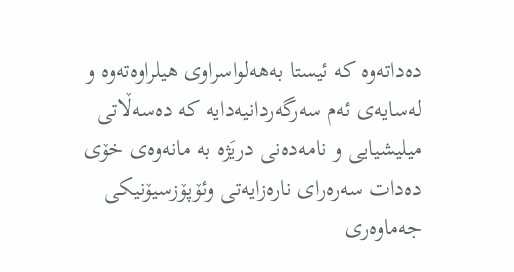ده‌داته‌وه‌ كه‌ ئیستا به‌هه‌لواسراوى هیلراوه‌ته‌وه‌ و له‌سایه‌ى ئه‌م سه‌رگه‌ردانیه‌دایه‌ كه‌ ده‌سه‌ڵاتى میلیشیایى و نامه‌ده‌نى دریَژه‌ به‌ مانه‌وه‌ى خۆى ده‌دات سه‌ره‌راى ناره‌زایه‌تى وئۆپۆزسیۆنیكى جه‌ماوه‌رى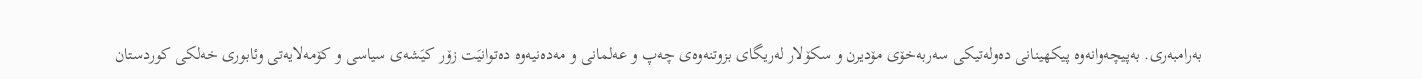به‌رامبه‌رى. به‌پیچه‌وانه‌وه‌ پیكهینانى ده‌وله‌تیكى سه‌ربه‌خۆى مۆدیرن و سكۆلار له‌ریگاى بزوتنه‌وه‌ى چه‌پ و عه‌لمانى و مه‌ده‌نیه‌وه‌ ده‌توانیَت زۆر كیَشه‌ى سیاسى و كۆمه‌لایه‌تى وئابورى خه‌لكى كوردستان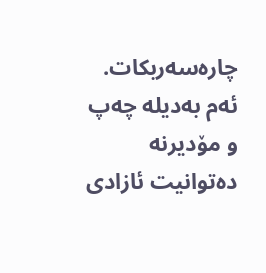چاره‌سه‌ربكات. ئه‌م به‌دیله‌ چه‌پ و مۆدیرنه‌ ده‌توانیت ئازادى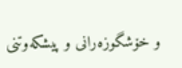و خۆشگوزه‌رانى و پیشكه‌وتنى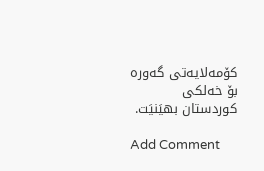كۆمه‌لایه‌تى گه‌وره‌ بۆ خه‌لكى كوردستان بهیَنیَت.

Add Comment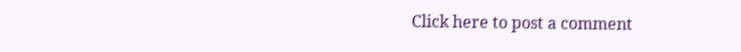Click here to post a comment